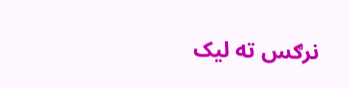نرګس ته ليک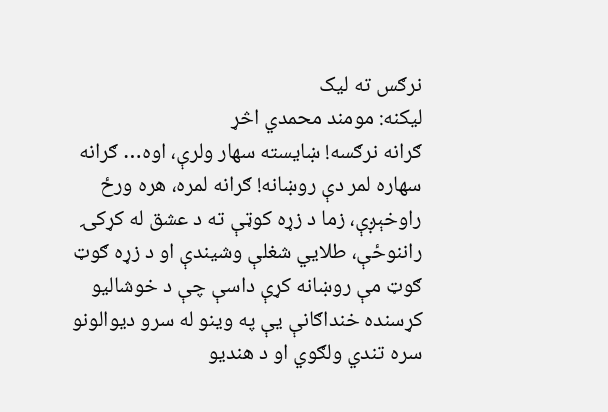نرګس ته لیک
لیکنه: مومند محمدي اڅړ
ګرانه نرګسه! ښایسته سهار ولرې، اوه… ګرانه سهاره لمر دې روښانه! ګرانه لمره، هره ورځ راوخېږې، زما د زړه کوټې ته د عشق له کړکۍ راننوځې، طلایي شغلې وشیندې او د زړه ګوټ ګوټ مې روښانه کړې داسې چې د خوشالیو کړسنده خنداګانې یې په وینو له سرو دیوالونو سره تندي ولګوي او د هندیو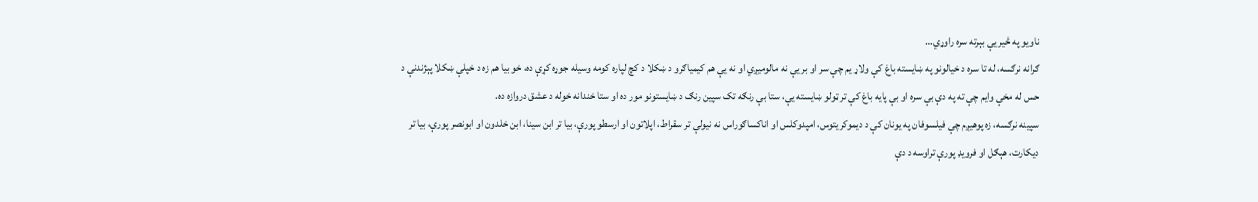ناویو په څیر یې بېرته سره راوړي…
ګرانه نرګسه، له تا سره د خیالونو په ښایسته باغ کې ولاړ یم چې سر او بر یې نه مالومیږي او نه یې هم کیمیاګرو د ښکلا د کچ لپاره کومه وسیله جوړه کړې ده، خو بیا هم زه د خپلې ښکلا پېژندنې د حس له مخې وایم چې ته په دې بې سره او بې پایه باغ کې تر ټولو ښایسته یې، ستا بې رنګه تک سپین رنګ د ښایستونو مور ده او ستا خندانه خوله د عشق دروازه ده.
سپینه نرګسه، زه پوهیږم چې فیلسوفان په یونان کې د دیموکریتوس، امپدوکلس او اناکساګوراس نه نیولې تر سقراط، اپلاتون او ارسطو پورې، بیا تر ابن سینا، ابن خلدون او ابونصر پورې، بیا تر دیکارت، هېګل او فرویډ پورې تراوسه د دې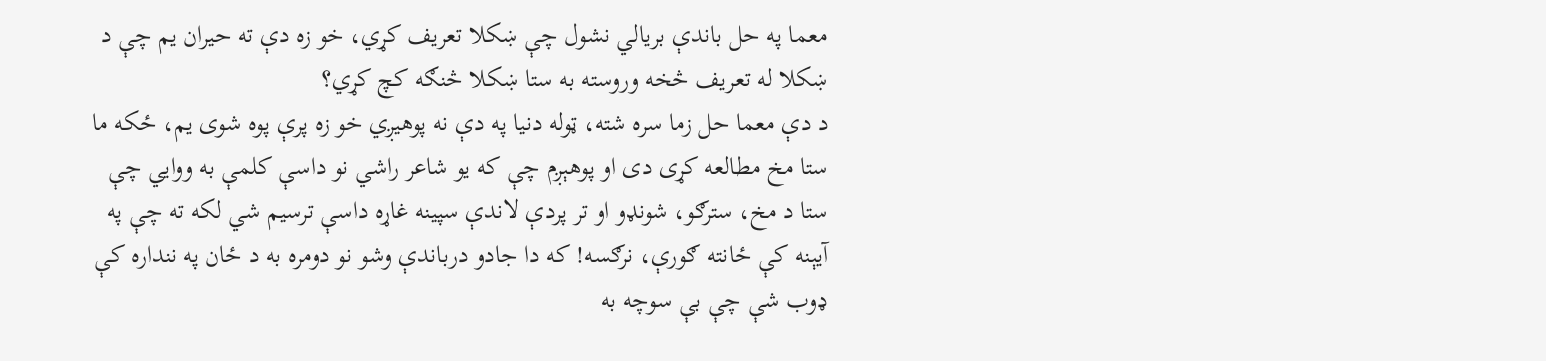معما په حل باندې بریالي نشول چې ښکلا تعریف کړي، خو زه دې ته حیران یم چې د ښکلا له تعریف څخه وروسته به ستا ښکلا څنګه کچ کړي؟
د دې معما حل زما سره شته، ټوله دنیا په دې نه پوهیږي خو زه پرې پوه شوی یم، ځکه ما ستا مخ مطالعه کړی دی او پوهېږم چې که یو شاعر راشي نو داسې کلمې به ووایي چې ستا د مخ، سترګو، شونډو او تر پردې لاندې سپينه غاړه داسې ترسیم شي لکه ته چې په آیېنه کې ځانته ګورې، نرګسه! که دا جادو درباندې وشو نو دومره به د ځان په ننداره کې ډوب شې چې بې سوچه به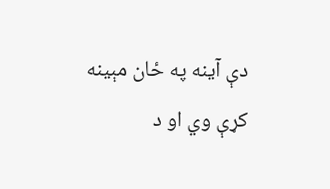دې آینه په ځان مېینه کړې وي او د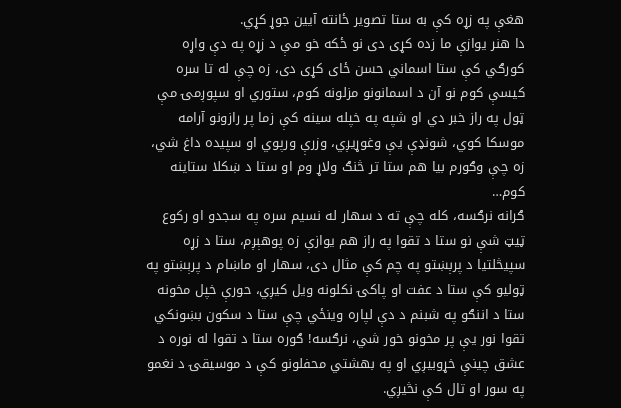هغې په زړه کې به ستا تصویر ځانته آیین جوړ کړي.
دا هنر یوازې ما زده کړی دی نو ځکه خو مې د زړه په دې واړه کورګي کې ستا اسماني حسن ځای کړی دی، زه چې له تا سره کیسې کوم نو آن د اسمانونو مزلونه کوم، ستوري او سپوږمۍ مې ټول په راز خبر دي او شپه په خپله سینه کې زما پر رازونو آرامه موسکا کوي، شونډې یې وغوړیږي، وزرې ورپوي او سپیده داغ شي، زه چې وګورم بیا هم ستا تر څنګ ولاړ وم او ستا د ښکلا ستاینه کوم…
ګرانه نرګسه، کله چې ته د سهار له نسیم سره په سجدو او رکوع ټيټ شې نو ستا د تقوا په راز هم یوازې زه پوهېږم، ستا د زړه سپیڅلتیا د پرېښتو په چم کې مثال دی، سهار او ماښام د پرېښتو په ټولیو کې ستا د عفت او پاکۍ نکلونه ویل کیږي، حورې خپل مخونه ستا د اننګو په شبنم د دې لپاره وینځي چې ستا د سکون بښونکي تقوا نور یې پر مخونو خور شي، نرګسه! ګوره ستا د تقوا له نوره د عشق چینې خړوبیږي او په بهشتي محفلونو کې د موسیقۍ د نغمو په سور او تال کې نڅیږي.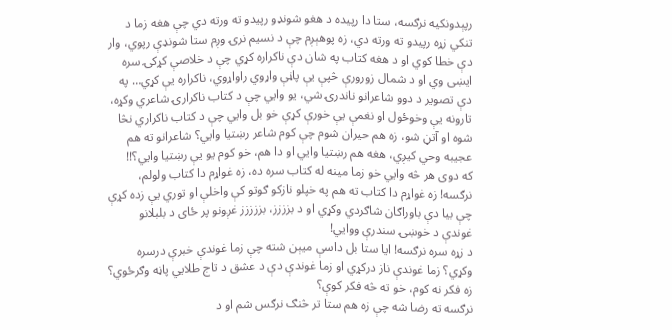رپېدونکیه نرګسه، ستا دا رپیده د هغو شونډو رپيدو ته ورته دي چې هغه زما د تنکي زړه رپيدو ته ورته دي، زه پوهېږم چې د نسیم نرۍ وږم ستا شونډې رپوي، وار دې خطا کوي او د هغه کتاب په شان دې ناکراره کړي چې د خلاصې کړکۍ سره ایښی وي او د شمال زورورې څپې یې پاڼې واړوي راواړوي، ناکراره یې کړي… په دې تصویر د دوو شاعرانو ناندرۍ شي، یو وایي چې د کتاب ناکرارۍ شاعري وکړه، تارونه یې وخوځول او نغمې یې خورې کړې خو بل وایي چې د کتاب ناکراري نڅا شوه او آتڼ شو، زه هم حیران شوم چې کوم شاعر رښتیا وایي؟ شاعرانو ته هم عجیبه وحي کیږي، هغه هم رښتیا وایي او دا هم، خو کوم یو یې رښتیا وایي؟!!
که دوی هر څه وایي خو زما مینه له کتاب سره ده، زه غواړم دا کتاب ولولم، نرګسه! زه غواړم دا کتاب ته هم په خپلو نازکو ګوتو کې واخلې او توري یې زده کړې چې بیا دې باوراګان شاګردي وکړي او د بزززز، بززززز غږونو پر ځای د بلبلانو غوندې د خوښۍ سندرې ووایي!
د زړه سره نرګسه! ایا ستا بل داسې میېن شته چې زما غوندې خبرې درسره وکړي؟ زما غوندې ناز درکړي او زما غوندې دې د عشق د تاج طلایي پاڼه وګرځوي؟ زه فکر نه کوم، خو ته څه فکر کوې؟
نرګسه ته رضا شه چې زه هم ستا تر څنګ نرګس شم او د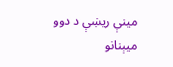مینې ریښې د دوو میېنانو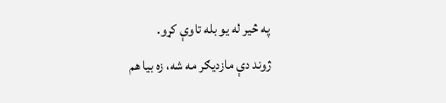په څیر له یو بله تاوې کړو.
ژوند دې مازدیګر مه شه، زه بیا هم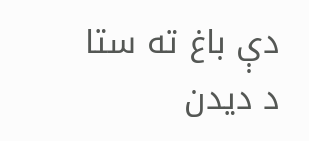دې باغ ته ستا د دیدن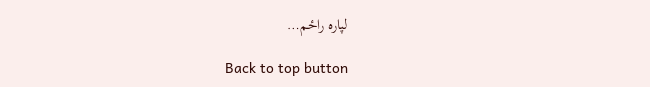لپاره راځم…

Back to top button